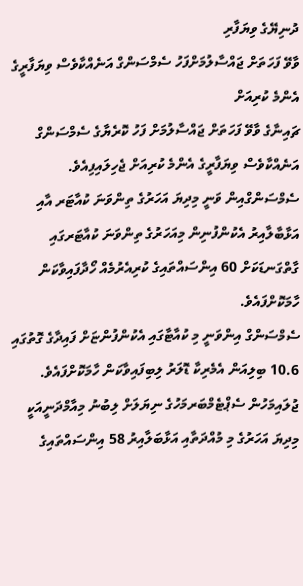ދުނިޔޭގެ ވިޔަފާރި
ވާވޭ ފަހަތަށް ޖައްސާލުމަށްފަހު ސެމްސަންގް އަނެއްކާވެސް ވިޔަފާރީގެ އެންމެ ކުރިއަށް
ޗައިނާގެ ވާވޭ ފަހަތަށް ޖައްސާލުމަށް ފަހު ކޮރެޔާގެ ސެމްސަންގް އަނެއްކާވެސް ވިޔަފާރީގެ އެންމެ ކުރިއަށް ޖެހިލައިފިއެވެ.
ސެމްސަންގްއިން ވަނީ މިދިޔަ އަހަރުގެ ތިންވަނަ ކުއާޓަރ އާއި އަޅާބާލާއިރު އެކުންފުނިން މިއަހަރުގެ ތިންވަނަ ކުއާޓަރގައި ގާތްގަނޑަކަށް 60 އިންސައްތައިގެ ކުރިއެރުމެއް ހޯދާފައިވާކަން ހާމަކޮށްފައެވެ.
ސެމްސަންގް އިންވަނީ މި ކުއާޓާގައި އެކުންފުންޏަށް ފައިދާގެ ގޮތުގައި 10.6 ބިލިއަން އެމެރިކާ ޑޮލަރު ލިބިފައިވާކަން ހާމަކޮށްފައެވެ. ޖުލައިމަހުން ސެޕްޓެމްބަރމަހުގެ ނިޔަލަށް ލިބުނު މިއާމްދަނީއަކީ މިދިޔަ އަހަރުގެ މި މުއްދަތާއި އަޅާބަލާއިރު 58 އިންސައްތައިގެ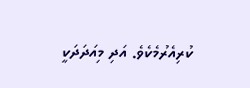ކުރިއެރުމެކެވެ. އަދި މިއަދަދަކީ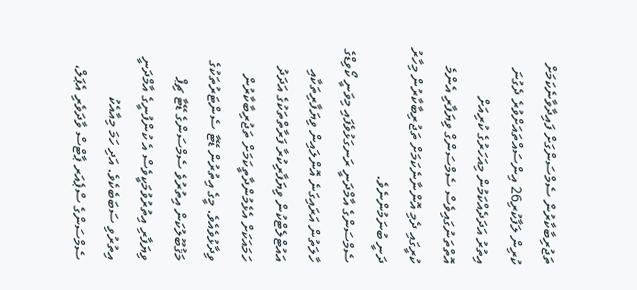ތަޖުރިބާކާރުން ސެމްސަންގަށް ފައިދާވާނެކަމަށް ކުރިން ލަފާކުރި26 އިންސައްތައަށްވުރެ ދެގުނަ އިތުރު އަދަދެއްކަމުން މިއަހަރުގެ ކުރިއަށް އޮތްތަނުގައިވެސް ސެމްސަންގް ވިޔަފާރި އެންމެ ކުރީގައި ދެމި އޮންނާނެކަމަށް ތަޖުރިބާކާރުން މިހާރު ދަނީ ބުނަމުންނެވެ.
ސެމްސަންގެ އާމްދަނީ ރަނގަޅުވެފައި މިވަނީ ކޯވިޑްގެ ހާލަތުން އަރައިގަނެ އޮންލައިން ވިޔަފާރިތަކާއި އައުޓްލެޓްކުން ވިޔަފާރިކުރާ ފަރާތްތަކުގެ އަދަދު ހަމައަކަށް އެޅެމުންދާތީކަމަށް ތަޖުރިބާކާރުން ވިދާޅުވެއެވެ. މީގެ އިތުރުން ޑޭޓާ ސެންޓަރުތަކުގެ މަޤުބޫލުކަން އިތުރުވެ ސެމްސަންގެ ޑޭޓާ ޗިޕް ވިޔަފާރި އިތުރުވުމަކީވެސް އެ ކުންފުނީގެ އާމްދަނީ އިތުރުވި ސަބަބެކެވެ. އަދި ހަމަ މިއާއެކު ސެމްސަންގެ ސްޕެއަރ ޕާޓްސް ވާދަވެރި އެޕަލް،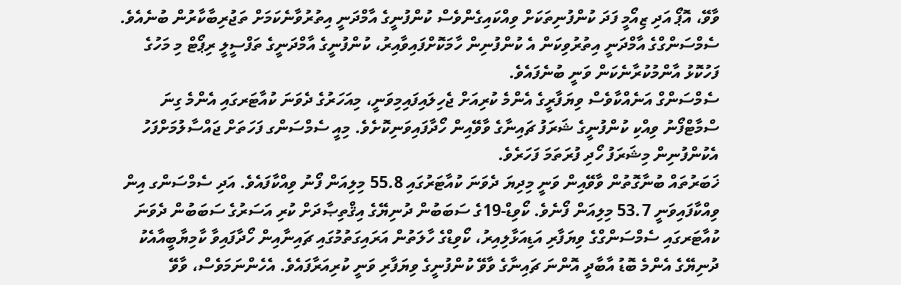ވާވޭ، އޮޕޯ އަދި ޒިއޯމީ ފަދަ ކުންފުނިތަކަށް ވިއްކައިގެންވެސް ކުންފުނީގެ އާމްދަނީ އިތުރުވާނެކަމަށް ތަޖުރިބާކާރުން ބުނެއެވެ. ސެމްސަންގްގެ އާމްދަނީ އިތުރުވިކަން އެ ކުންފުނިން ހާމަކޮށްފައިވާއިރު، ކުންފުނީގެ އާމްދަނީގެ ތަފްސީލީ ރިޕޯޓް މި މަހުގެ ފަހުކޮޅު އާންމުކުރާނެކަން ވަނީ ބުނެފައެވެ.
ސެމްސަންގް އަނެއްކާވެސް ވިޔަފާރީގެ އެންމެ ކުރިއަށް ޖެހިލައިފައިމިވަނީ، މިއަހަރުގެ ދެވަނަ ކުއާޓަރގައި އެންމެ ގިނަ ސްމާޓްފޯނު ވިއްކި ކުންފުނީގެ ޝަރަފު ޗައިނާގެ ވާވޭއިން ހޯދާފައިވަނިކޮށެވެ. މިއީ ސެމްސަންގ ފަހަތަށް ޖައްސާލުމަށްފަހު އެކުންފުނިން މިޝަރަފު ހޯދި ފުރަތަމަ ފަހަރެވެ.
ޚަބަރުތައް ބުނާގޮތުން ވާވޭއިން ވަނީ މިދިޔަ ދެވަނަ ކުއާޓަރުގައި 55.8 މިލިއަން ފޯނު ވިއްކާފައެވެ. އަދި ސެމްސަންގ އިން ވިއްކާފައިވަނީ 53.7 މިލިއަން ފޯނެވެ. ކޯވިޑް-19ގެ ސަބަބުން ދުނިޔޭގެ އިޤްތިޞާދަށް ކުރި އަސަރުގެ ސަބަބުން ދެވަނަ ކުއާޓަރގައި ސެމްސަންގްގެ ވިޔަފާރި އަޑިއަޅާލިއިރު، ކޯވިޑްގެ ހާލަތުން އަރައިގަތުމުގައި ޗައިނާއިން ހޯދާފައިވާ ކާމިޔާބީއާއެކު ދުނިޔޭގެ އެންމެ ބޮޑު އާބާދީ އޮންނަ ޗައިނާގެ ވާވޭ ކުންފުނީގެ ވިޔަފާރި ވަނީ ކުރިއަރާފައެވެ. އެހެންނަމަވެސް، ވާވޭ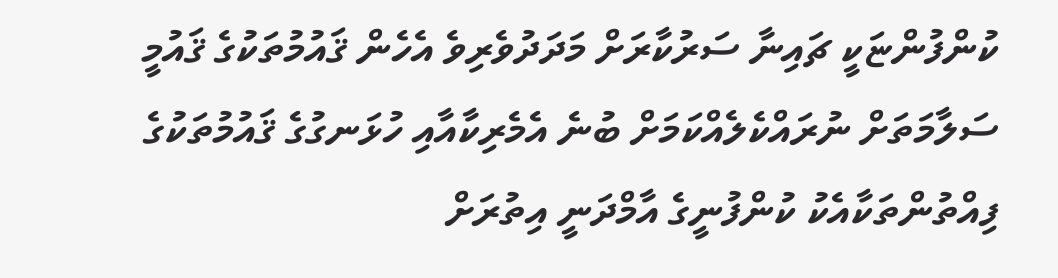ކުންފުންޏަކީ ޗައިނާ ސަރުކާރަށް މަދަދުވެރިވެ އެހެން ޤައުމުތަކުގެ ޤައުމީ ސަލާމަތަށް ނުރައްކެލެއްކަމަށް ބުނެ އެމެރިކާއާއި ހުޅަނގުގެ ޤައުމުތަކުގެ ފިއްތުންތަކާއެކު ކުންފުނީގެ އާމްދަނީ އިތުރަށް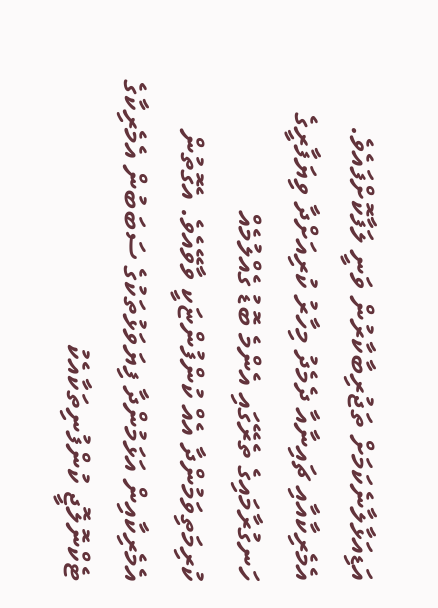އަޑިއަޅާލާނެކަމަށް ތަޖުރިބާކާރުން ވަނީ ލަފާކޮށްފައެވެ.
އެމެރިކާއާއި ޗައިނާއާ ދެމެދު މިހާރު ކުރިއަށްދާ ވިޔަފާރީގެ ހަނގުރާމައިގެ ތެރޭގައި އެންމެ ބޮޑު ގެއްލުމެއް ކުރިމަތިވަމުންދާ އެއް ކުންފުންޏަކީ ވާވޭއެވެ. އެގޮތުން އެމެރިކާއިން އަޅަމުންދާ ފިޔަވަޅުތަކުގެ ސަބަބުން އެމެރިކާގެ ޓެކްނޮލޮޖީ ކުންފުނިތަކާއެކު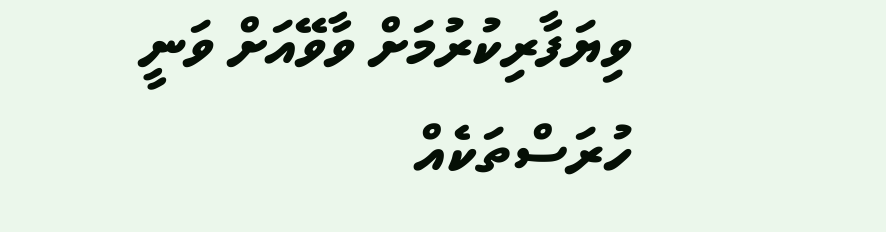ވިޔަފާރިކުރުމަށް ވާވޭއަށް ވަނީ ހުރަސްތަކެއް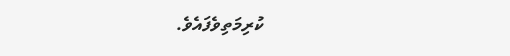ކުރިމަތިވެފައެވެ.